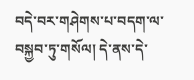བདེ་བར་གཤེགས་པ་བདག་ལ་བསྐྱབ་ཏུ་གསོལ། དེ་ནས་དེ་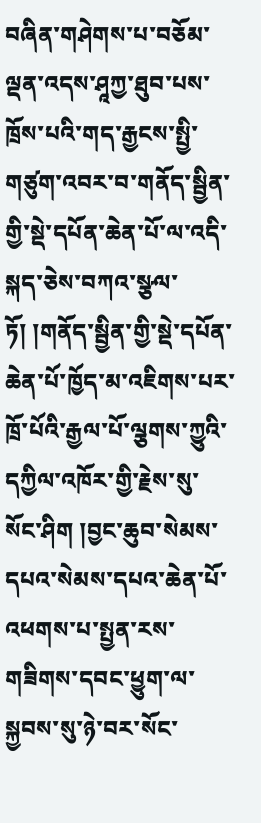བཞིན་གཤེགས་པ་བཅོམ་ལྡན་འདས་ཤཱཀྱ་ཐུབ་པས་ཁྲོས་པའི་གད་རྒྱངས་སྤྱི་གཙུག་འབར་བ་གནོད་སྦྱིན་གྱི་སྡེ་དཔོན་ཆེན་པོ་ལ་འདི་སྐད་ཅེས་བཀའ་སྩལ་ཏོ། །གནོད་སྦྱིན་གྱི་སྡེ་དཔོན་ཆེན་པོ་ཁྱོད་མ་འཇིགས་པར་ཁྲོ་པོའི་རྒྱལ་པོ་ལྕགས་ཀྱུའི་དཀྱིལ་འཁོར་གྱི་རྗེས་སུ་སོང་ཤིག །བྱང་ཆུབ་སེམས་དཔའ་སེམས་དཔའ་ཆེན་པོ་འཕགས་པ་སྤྱན་རས་གཟིགས་དབང་ཕྱུག་ལ་སྐྱབས་སུ་ཉེ་བར་སོང་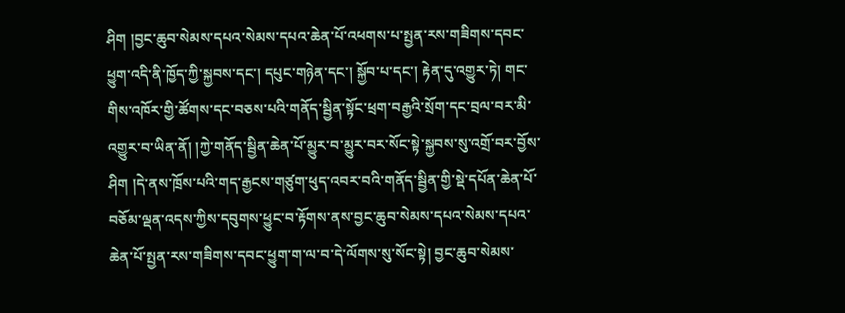ཤིག །བྱང་ཆུབ་སེམས་དཔའ་སེམས་དཔའ་ཆེན་པོ་འཕགས་པ་སྤྱན་རས་གཟིགས་དབང་ཕྱུག་འདི་ནི་ཁྱོད་ཀྱི་སྐྱབས་དང་། དཔུང་གཉེན་དང་། སྐྱོབ་པ་དང་། རྟེན་དུ་འགྱུར་ཏེ། གང་གིས་འཁོར་གྱི་ཚོགས་དང་བཅས་པའི་གནོད་སྦྱིན་སྟོང་ཕྲག་བརྒྱའི་སྲོག་དང་བྲལ་བར་མི་འགྱུར་བ་ཡིན་ནོ། །ཀྱེ་གནོད་སྦྱིན་ཆེན་པོ་མྱུར་བ་མྱུར་བར་སོང་སྟེ་སྐྱབས་སུ་འགྲོ་བར་བྱོས་ཤིག །དེ་ནས་ཁྲོས་པའི་གད་རྒྱངས་གཙུག་ཕུད་འབར་བའི་གནོད་སྦྱིན་གྱི་སྡེ་དཔོན་ཆེན་པོ་བཅོམ་ལྡན་འདས་ཀྱིས་དབུགས་ཕྱུང་བ་རྟོགས་ནས་བྱང་ཆུབ་སེམས་དཔའ་སེམས་དཔའ་ཆེན་པོ་སྤྱན་རས་གཟིགས་དབང་ཕྱུག་ག་ལ་བ་དེ་ལོགས་སུ་སོང་སྟེ། བྱང་ཆུབ་སེམས་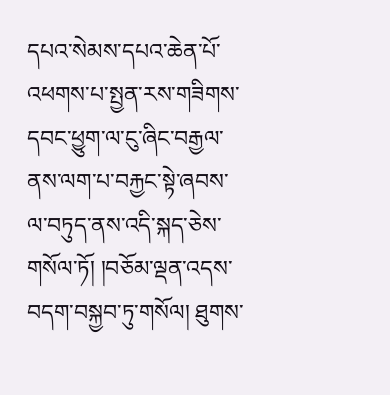དཔའ་སེམས་དཔའ་ཆེན་པོ་འཕགས་པ་སྤྱན་རས་གཟིགས་དབང་ཕྱུག་ལ་ངུ་ཞིང་བརྒྱལ་ནས་ལག་པ་བརྐྱང་སྟེ་ཞབས་ལ་བཏུད་ནས་འདི་སྐད་ཅེས་གསོལ་ཏོ། །བཅོམ་ལྡན་འདས་བདག་བསྐྱབ་ཏུ་གསོལ། ཐུགས་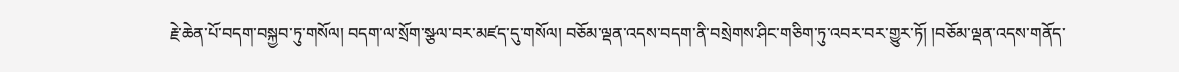རྗེ་ཆེན་པོ་བདག་བསྐྱབ་ཏུ་གསོལ། བདག་ལ་སྲོག་སྩལ་བར་མཛད་དུ་གསོལ། བཅོམ་ལྡན་འདས་བདག་ནི་བསྲེགས་ཤིང་གཅིག་ཏུ་འབར་བར་གྱུར་ཏོ། །བཅོམ་ལྡན་འདས་གནོད་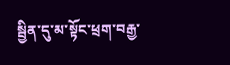སྦྱིན་དུ་མ་སྟོང་ཕྲག་བརྒྱ་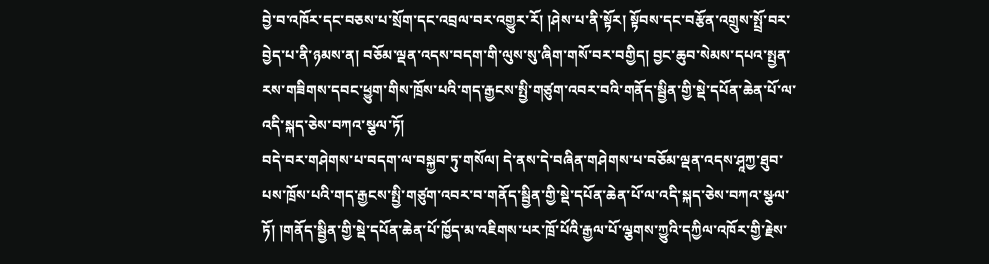བྱེ་བ་འཁོར་དང་བཅས་པ་སྲོག་དང་འབྲལ་བར་འགྱུར་རོ། །ཤེས་པ་ནི་སྟོར། སྟོབས་དང་བརྩོན་འགྲུས་སྤྲོ་བར་བྱེད་པ་ནི་ཉམས་ན། བཅོམ་ལྡན་འདས་བདག་གི་ལུས་སུ་ཞིག་གསོ་བར་བགྱིད། བྱང་ཆུབ་སེམས་དཔའ་སྤྱན་རས་གཟིགས་དབང་ཕྱུག་གིས་ཁྲོས་པའི་གད་རྒྱངས་སྤྱི་གཙུག་འབར་བའི་གནོད་སྦྱིན་གྱི་སྡེ་དཔོན་ཆེན་པོ་ལ་འདི་སྐད་ཅེས་བཀའ་སྩལ་ཏོ།
བདེ་བར་གཤེགས་པ་བདག་ལ་བསྐྱབ་ཏུ་གསོལ། དེ་ནས་དེ་བཞིན་གཤེགས་པ་བཅོམ་ལྡན་འདས་ཤཱཀྱ་ཐུབ་པས་ཁྲོས་པའི་གད་རྒྱངས་སྤྱི་གཙུག་འབར་བ་གནོད་སྦྱིན་གྱི་སྡེ་དཔོན་ཆེན་པོ་ལ་འདི་སྐད་ཅེས་བཀའ་སྩལ་ཏོ། །གནོད་སྦྱིན་གྱི་སྡེ་དཔོན་ཆེན་པོ་ཁྱོད་མ་འཇིགས་པར་ཁྲོ་པོའི་རྒྱལ་པོ་ལྕགས་ཀྱུའི་དཀྱིལ་འཁོར་གྱི་རྗེས་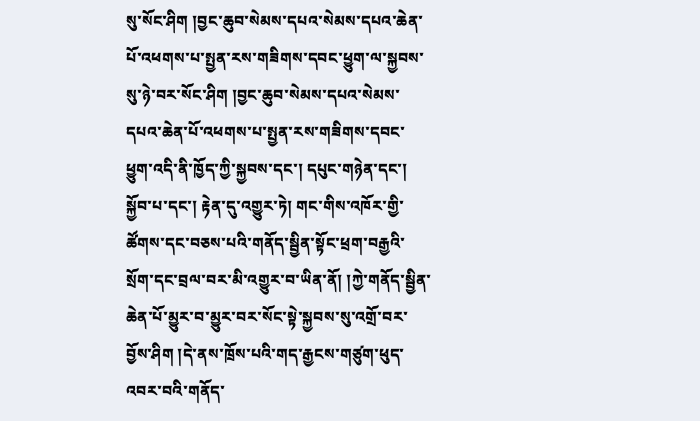སུ་སོང་ཤིག །བྱང་ཆུབ་སེམས་དཔའ་སེམས་དཔའ་ཆེན་པོ་འཕགས་པ་སྤྱན་རས་གཟིགས་དབང་ཕྱུག་ལ་སྐྱབས་སུ་ཉེ་བར་སོང་ཤིག །བྱང་ཆུབ་སེམས་དཔའ་སེམས་དཔའ་ཆེན་པོ་འཕགས་པ་སྤྱན་རས་གཟིགས་དབང་ཕྱུག་འདི་ནི་ཁྱོད་ཀྱི་སྐྱབས་དང་། དཔུང་གཉེན་དང་། སྐྱོབ་པ་དང་། རྟེན་དུ་འགྱུར་ཏེ། གང་གིས་འཁོར་གྱི་ཚོགས་དང་བཅས་པའི་གནོད་སྦྱིན་སྟོང་ཕྲག་བརྒྱའི་སྲོག་དང་བྲལ་བར་མི་འགྱུར་བ་ཡིན་ནོ། །ཀྱེ་གནོད་སྦྱིན་ཆེན་པོ་མྱུར་བ་མྱུར་བར་སོང་སྟེ་སྐྱབས་སུ་འགྲོ་བར་བྱོས་ཤིག །དེ་ནས་ཁྲོས་པའི་གད་རྒྱངས་གཙུག་ཕུད་འབར་བའི་གནོད་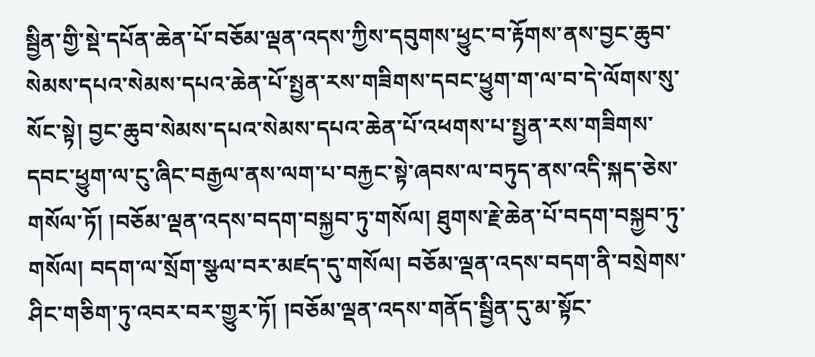སྦྱིན་གྱི་སྡེ་དཔོན་ཆེན་པོ་བཅོམ་ལྡན་འདས་ཀྱིས་དབུགས་ཕྱུང་བ་རྟོགས་ནས་བྱང་ཆུབ་སེམས་དཔའ་སེམས་དཔའ་ཆེན་པོ་སྤྱན་རས་གཟིགས་དབང་ཕྱུག་ག་ལ་བ་དེ་ལོགས་སུ་སོང་སྟེ། བྱང་ཆུབ་སེམས་དཔའ་སེམས་དཔའ་ཆེན་པོ་འཕགས་པ་སྤྱན་རས་གཟིགས་དབང་ཕྱུག་ལ་ངུ་ཞིང་བརྒྱལ་ནས་ལག་པ་བརྐྱང་སྟེ་ཞབས་ལ་བཏུད་ནས་འདི་སྐད་ཅེས་གསོལ་ཏོ། །བཅོམ་ལྡན་འདས་བདག་བསྐྱབ་ཏུ་གསོལ། ཐུགས་རྗེ་ཆེན་པོ་བདག་བསྐྱབ་ཏུ་གསོལ། བདག་ལ་སྲོག་སྩལ་བར་མཛད་དུ་གསོལ། བཅོམ་ལྡན་འདས་བདག་ནི་བསྲེགས་ཤིང་གཅིག་ཏུ་འབར་བར་གྱུར་ཏོ། །བཅོམ་ལྡན་འདས་གནོད་སྦྱིན་དུ་མ་སྟོང་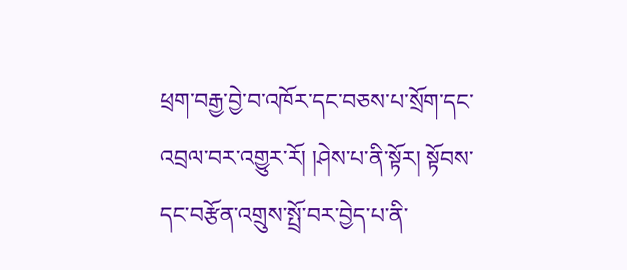ཕྲག་བརྒྱ་བྱེ་བ་འཁོར་དང་བཅས་པ་སྲོག་དང་འབྲལ་བར་འགྱུར་རོ། །ཤེས་པ་ནི་སྟོར། སྟོབས་དང་བརྩོན་འགྲུས་སྤྲོ་བར་བྱེད་པ་ནི་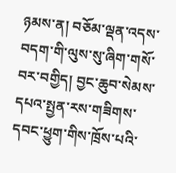ཉམས་ན། བཅོམ་ལྡན་འདས་བདག་གི་ལུས་སུ་ཞིག་གསོ་བར་བགྱིད། བྱང་ཆུབ་སེམས་དཔའ་སྤྱན་རས་གཟིགས་དབང་ཕྱུག་གིས་ཁྲོས་པའི་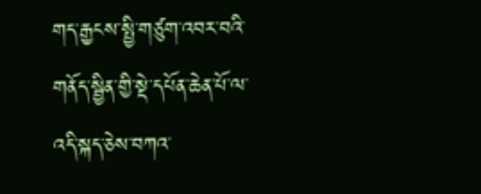གད་རྒྱངས་སྤྱི་གཙུག་འབར་བའི་གནོད་སྦྱིན་གྱི་སྡེ་དཔོན་ཆེན་པོ་ལ་འདི་སྐད་ཅེས་བཀའ་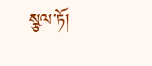སྩལ་ཏོ།